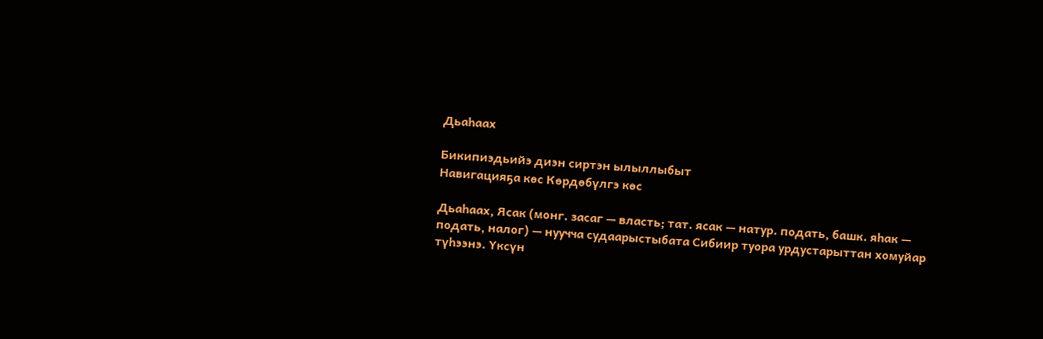Дьаһаах

Бикипиэдьийэ диэн сиртэн ылыллыбыт
Навигацияҕа көс Көрдөбүлгэ көс

Дьаһаах, Ясак (монг. засаг — власть; тат. ясак — натур. подать, башк. яһак — подать, налог) — нуучча судаарыстыбата Сибиир туора урдустарыттан хомуйар түһээнэ. Үксүн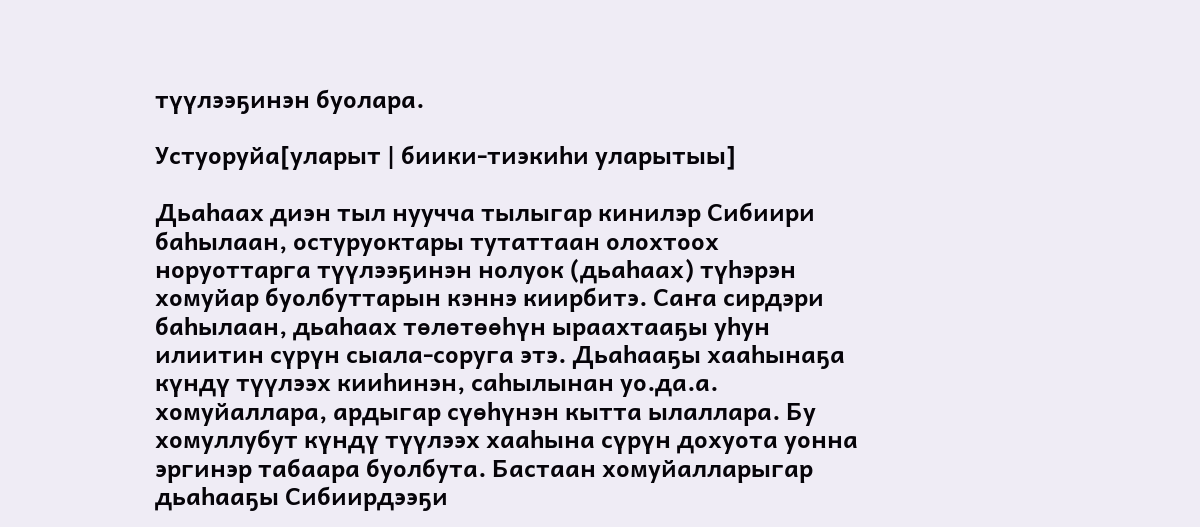түүлээҕинэн буолара.

Устуоруйа[уларыт | биики-тиэкиһи уларытыы]

Дьаһаах диэн тыл нуучча тылыгар кинилэр Сибиири баһылаан, остуруоктары тутаттаан олохтоох норуоттарга түүлээҕинэн нолуок (дьаһаах) түһэрэн хомуйар буолбуттарын кэннэ киирбитэ. Саҥа сирдэри баһылаан, дьаһаах төлөтөөһүн ыраахтааҕы уһун илиитин сүрүн сыала-соруга этэ. Дьаһааҕы хааһынаҕа күндү түүлээх кииһинэн, саһылынан уо.да.а. хомуйаллара, ардыгар сүөһүнэн кытта ылаллара. Бу хомуллубут күндү түүлээх хааһына сүрүн дохуота уонна эргинэр табаара буолбута. Бастаан хомуйалларыгар дьаһааҕы Сибиирдээҕи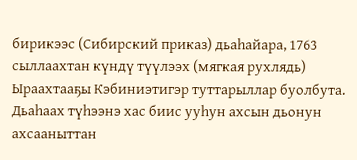бирикээс (Сибирский приказ) дьаһайара, 1763 сыллаахтан күндү түүлээх (мягкая рухлядь) Ыраахтааҕы Кэбиниэтигэр туттарыллар буолбута. Дьаһаах түһээнэ хас биис ууһун ахсын дьонун ахсааныттан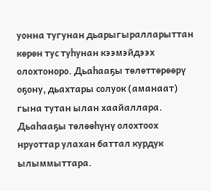уонна тугунан дьарыгыралларыттан көрөн тус туһунан кээмэйдээх олохтоноро. Дьаһааҕы төлөттөрөөрү оҕону, дьахтары солуок (аманаат) гына тутан ылан хаайаллара. Дьаһааҕы төлөөһүнү олохтоох нруоттар улахан баттал курдук ылыммыттара.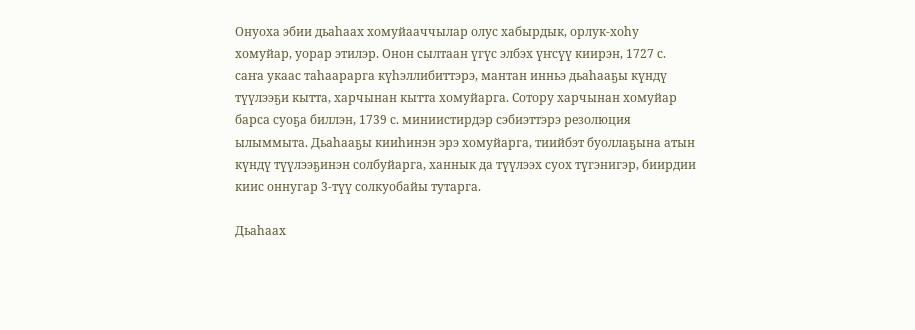Онуоха эбии дьаһаах хомуйааччылар олус хабырдык, орлук-хоһу хомуйар, уорар этилэр. Онон сылтаан үгүс элбэх үҥсүү киирэн, 1727 с. саҥа укаас таһаарарга күһэллибиттэрэ, мантан инньэ дьаһааҕы күндү түүлээҕи кытта, харчынан кытта хомуйарга. Сотору харчынан хомуйар барса суоҕа биллэн, 1739 с. миниистирдэр сэбиэттэрэ резолюция ылыммыта. Дьаһааҕы кииһинэн эрэ хомуйарга, тиийбэт буоллаҕына атын күндү түүлээҕинэн солбуйарга, ханнык да түүлээх суох түгэнигэр, биирдии киис оннугар 3-түү солкуобайы тутарга.

Дьаһаах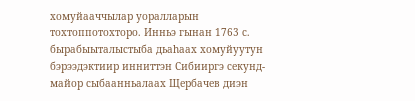хомуйааччылар уоралларын тохтоппотохторо. Инньэ гынан 1763 с. бырабыыталыстыба дьаһаах хомуйуутун бэрээдэктиир инниттэн Сибииргэ секунд-майор сыбаанньалаах Щербачев диэн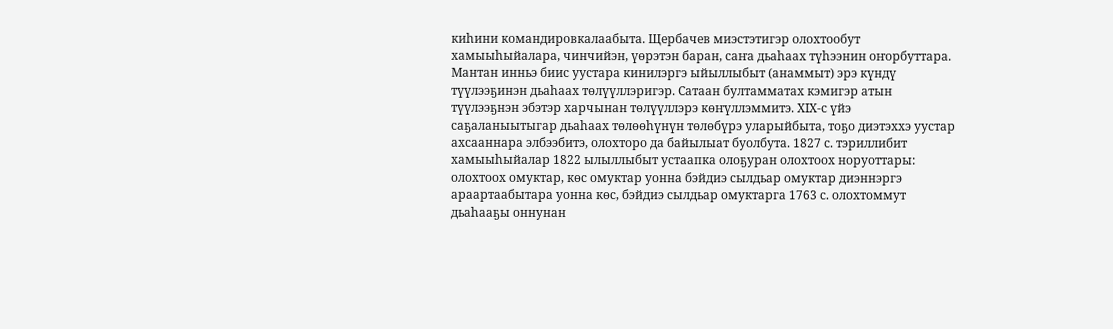киһини командировкалаабыта. Щербачев миэстэтигэр олохтообут хамыыһыйалара, чинчийэн, үөрэтэн баран, саҥа дьаһаах түһээнин оҥорбуттара. Мантан инньэ биис уустара кинилэргэ ыйыллыбыт (анаммыт) эрэ күндү түүлээҕинэн дьаһаах төлүүллэригэр. Сатаан бултамматах кэмигэр атын түүлээҕнэн эбэтэр харчынан төлүүллэрэ көҥүллэммитэ. ХIХ-с үйэ саҕаланыытыгар дьаһаах төлөөһүнүн төлөбүрэ уларыйбыта, тоҕо диэтэххэ уустар ахсааннара элбээбитэ, олохторо да байылыат буолбута. 1827 с. тэриллибит хамыыһыйалар 1822 ылыллыбыт устаапка олоҕуран олохтоох норуоттары: олохтоох омуктар, көс омуктар уонна бэйдиэ сылдьар омуктар диэннэргэ араартаабытара уонна көс, бэйдиэ сылдьар омуктарга 1763 с. олохтоммут дьаһааҕы оннунан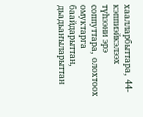хаалларбыттара, 44-кэппиэйкэлээх түһээни эрэ соппуттара, олохтоох омуктарга баайдарыттан, дьадьаҥыларыттан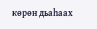көрөн дьаһаах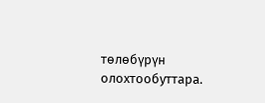төлөбүрүн олохтообуттара.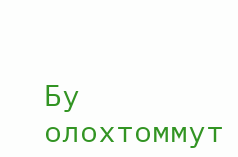Бу олохтоммут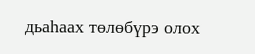дьаһаах төлөбүрэ олох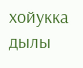хойукка дылы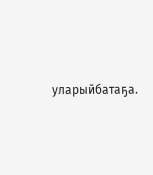уларыйбатаҕа.